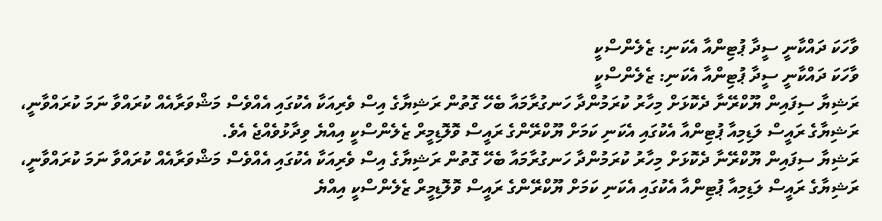ވާހަކަ ދައްކާނީ ސީދާ ޕުޓިންއާ އެކަނި: ޒެލެންސްކީ
ވާހަކަ ދައްކާނީ ސީދާ ޕުޓިންއާ އެކަނި: ޒެލެންސްކީ
ރަޝިޔާ ސިފައިން ޔޫކްރޭނާ ދެކޮޅަށް މިހާރު ކުރަމުންދާ ހަނގުރާމައާ ބެހޭ ގޮތުން ރަޝިޔާގެ އިސް ވެރިއަކާ އެކުގައި އެއްވެސް މަޝްވަރާއެއް ކުރައްވާ ނަމަ ކުރައްވާނީ، ރަޝިޔާގެ ރައީސް ލަޑިމިއާ ޕުޓިންއާ އެކުގައި އެކަނި ކަމަށް ޔޫކްރޭންގެ ރައީސް ވޮލޮޑިމީރް ޒެލެންސްކީ އިއްޔެ ވިދާޅުވެއްޖެ އެވެ.
ރަޝިޔާ ސިފައިން ޔޫކްރޭނާ ދެކޮޅަށް މިހާރު ކުރަމުންދާ ހަނގުރާމައާ ބެހޭ ގޮތުން ރަޝިޔާގެ އިސް ވެރިއަކާ އެކުގައި އެއްވެސް މަޝްވަރާއެއް ކުރައްވާ ނަމަ ކުރައްވާނީ، ރަޝިޔާގެ ރައީސް ލަޑިމިއާ ޕުޓިންއާ އެކުގައި އެކަނި ކަމަށް ޔޫކްރޭންގެ ރައީސް ވޮލޮޑިމީރް ޒެލެންސްކީ އިއްޔެ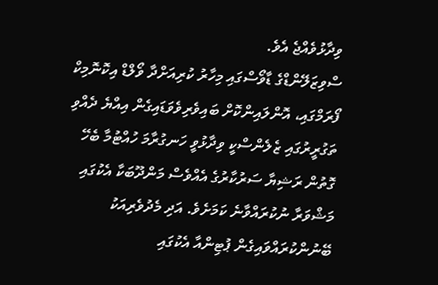ވިދާޅުވެއްޖެ އެވެ.
ސްވިޒަލޭންޑްގެ ޑާވޯސްގައި މިހާރު ކުރިއަށްދާ ވޯލްޑް އިކޮނޮމިކް ފޯރަމްގައި، އޮންލައިންކޮށް ބައިވެރިވެވަޑައިގެން އިއްޔެ ދެއްވި ތަގުރީރުގައި ޒެލެންސްކީ ވިދާޅުވީ ހަނގުރާމަ ހުއްޓުމާ ބެހޭ ގޮތުން ރަޝިޔާ ސަރުކާރުގެ އެއްވެސް މަންދޫބަކާ އެކުގައި މަޝްވަރާ ނުކުރައްވާނެ ކަމަށެވެ. އަދި މެދުވެރިއަކު ބޭނުންކުރައްވައިގެން ޕުޓިންއާ އެކުގައި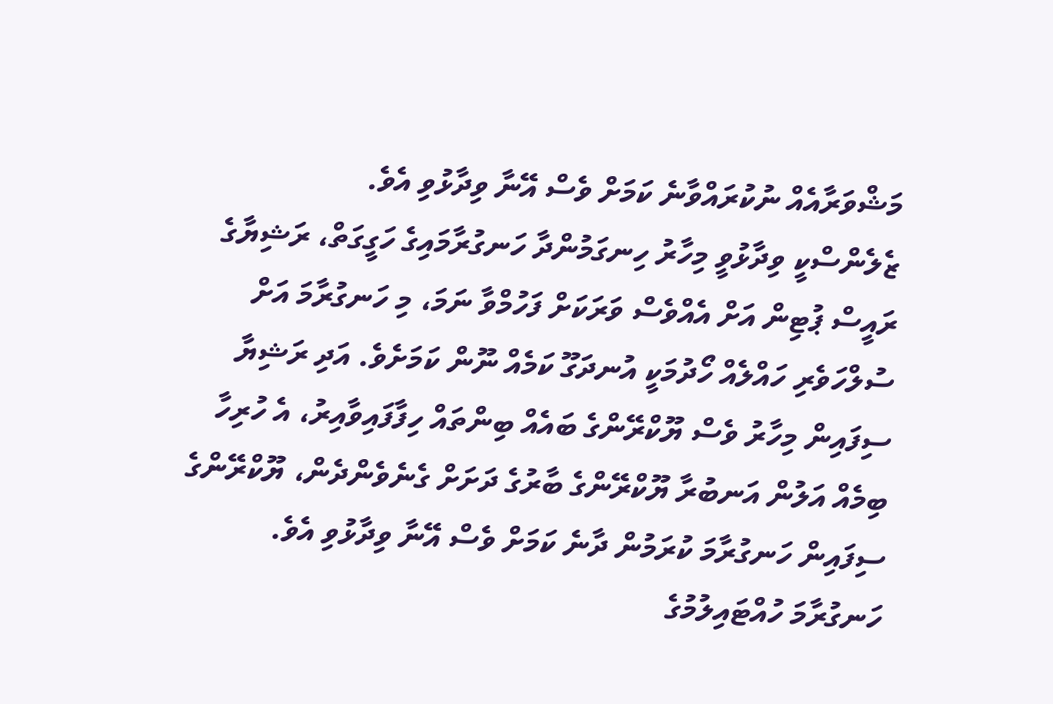މަޝްވަރާއެއް ނުކުރައްވާނެ ކަމަށް ވެސް އޭނާ ވިދާޅުވި އެވެ.
ޒެލެންސްކީ ވިދާޅުވީ މިހާރު ހިނގަމުންދާ ހަނގުރާމައިގެ ހަގީގަތް، ރަޝިޔާގެ ރައީސް ޕުޓިން އަށް އެއްވެސް ވަރަކަށް ފަހުމްވާ ނަމަ، މި ހަނގުރާމަ އަށް ސުލްހަވެރި ހައްލެއް ހޯދުމަކީ އުނދަގޫ ކަމެއް ނޫން ކަމަށެވެ. އަދި ރަޝިޔާ ސިފައިން މިހާރު ވެސް ޔޫކްރޭންގެ ބައެއް ބިންތައް ހިފާފައިވާއިރު، އެ ހުރިހާ ބިމެއް އަލުން އަނބުރާ ޔޫކްރޭންގެ ބާރުގެ ދަށަށް ގެނެވެންދެން، ޔޫކްރޭންގެ ސިފައިން ހަނގުރާމަ ކުރަމުން ދާނެ ކަމަށް ވެސް އޭނާ ވިދާޅުވި އެވެ.
ހަނގުރާމަ ހުއްޓައިލުމުގެ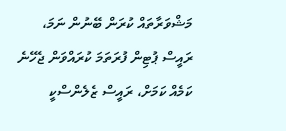މަޝްވަރާތައް ކުރަން ބޭނުން ނަމަ، ރައީސް ޕުޓިން ފުރަތަމަ ކުރައްވަން ޖެހޭނެ ކަމެއް ކަމަށް، ރައީސް ޒެލެންސްކީ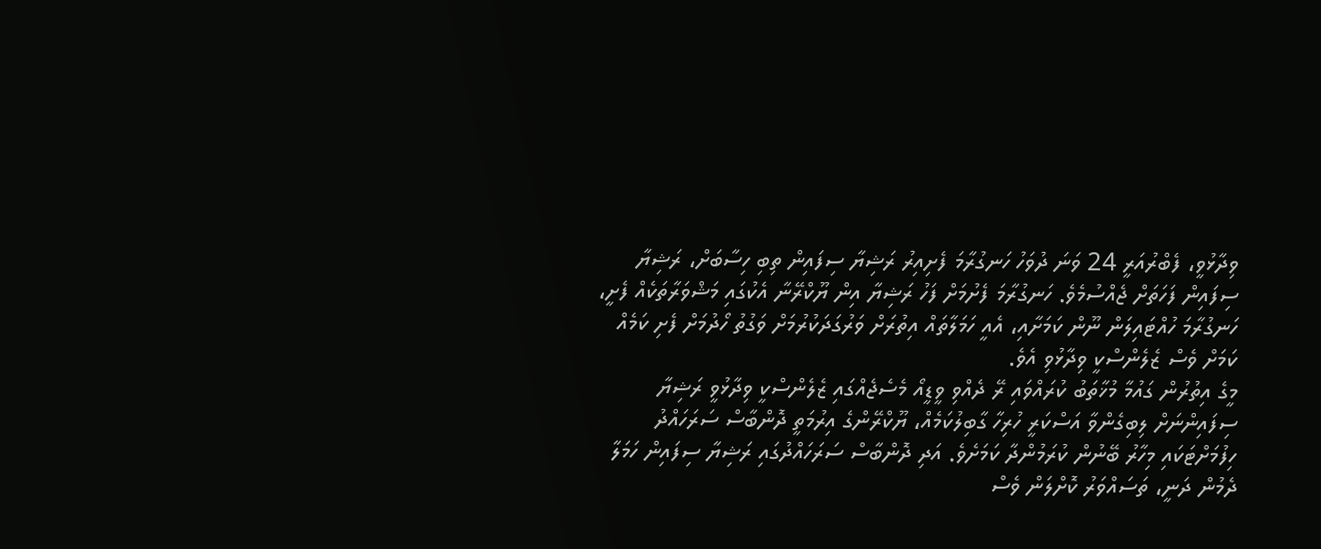ވިދާޅުވީ، ފެބްރުއަރީ 24 ވަނަ ދުވަހު ހަނގުރާމަ ފެށިއިރު ރަޝިޔާ ސިފައިން ތިބި ހިސާބަށް، ރަޝިޔާ ސިފައިން ފަހަތަށް ޖެއްސުމެވެ. ހަނގުރާމަ ފެށުމަށް ފަހު ރަޝިޔާ އިން ޔޫކްރޭނާ އެކުގައި މަޝްވަރާތަކެއް ފެށީ، ހަނގުރާމަ ހުއްޓައިލަން ނޫން ކަމަށާއި، އެއީ ހަމަލާތައް އިތުރަށް ވަރުގަދަކުރުމަށް ވަގުތު ހޯދުމަށް ފެށި ކަމެއް ކަމަށް ވެސް ޒެލެންސްކީ ވިދާޅުވި އެވެ.
މީގެ އިތުރުން ގައުމާ މުޚާތަބު ކުރައްވައި ރޭ ދެއްވި ވީޑީއޯ މެސެޖެއްގައި ޒެލެންސްކީ ވިދާޅުވީ ރަޝިޔާ ސިފައިންނަށް ލިބިގެންވާ އަސްކަރީ ހުރިހާ ގާބިލުކަމެއް، ޔޫކްރޭންގެ އިރުމަތީ ދޮންބާސް ސަރަހައްދު ހިފުމަށްޓަކައި މިހާރު ބޭނުން ކުރަމުންދާ ކަމަށެވެ. އަދި ދޮންބާސް ސަރަހައްދުގައި ރަޝިޔާ ސިފައިން ހަމަލާ ދެމުން ދަނީ، ތަސައްވަރު ކޮށްލަން ވެސް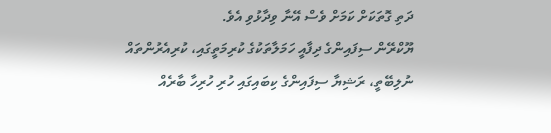ދަތި ގޮތަކަށް ކަމަށް ވެސް އޭނާ ވިދާޅުވި އެވެ.
ޔޫކްރޭން ސިފައިންގެ ދިފާއީ ހަމަލާތަކުގެ ކުރިމަތީގައި، ކުރިއެރުންތައް ނުލިބޭތީ، ރަޝިޔާ ސިފައިންގެ ކިބައިގައި ހުރި ހުރިހާ ބާރެއް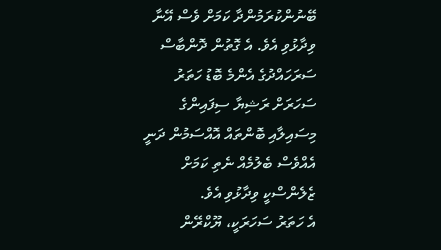ބޭނުންކުރަމުންދާ ކަމަށް ވެސް އޭނާ ވިދާޅުވި އެވެ. އެ ގޮތުން ދޮންބާސް ސަރަހައްދުގެ އެންމެ ބޮޑު ހަތަރު ސަހަރަށް ރަޝިޔާ ސިފައިންގެ މިސައިލާއި ބޮންތައް އޮއްސަމުން ދަނީ އެއްވެސް ބެލުމެއް ނެތި ކަމަށް ޒެލެންސްކީ ވިދާޅުވި އެވެ.
އެ ހަތަރު ސަހަރަކީ، ޔޫކްރޭން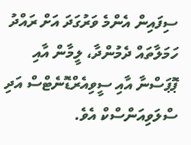ސިފައިން އެންމެ ވަރުގަދަ އަށް ރައްދު ހަމަލާތައް ދެމުންދާ، ލީމާން އާއި ޕޮޕަސްނާ އާއި ސީވިއެރްޑޮނެޓްސް އަދި ސްލަވިއަންސްކް އެވެ.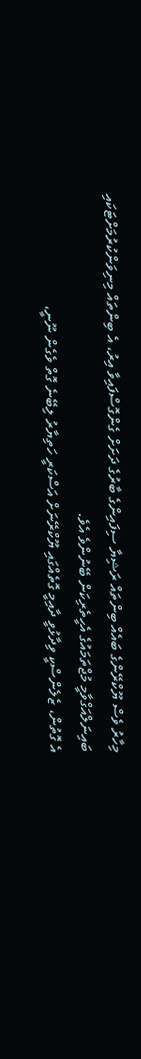މިހާރު ވެސް ޔޫކްރޭންގެ ބައެއް ބިންތައް ރަޝިޔާ ސިފައިންގެ ބާރުގެ ދަށަށް ގެންގޮސްފައިވާ އިރު، އެ ބިންތައް މިނިވަންކުރުމަށްޓަކައި ބައިނަލްއަގްވާމީ މުޖްތަމައުގެ އެހީތެރިކަން ބޭނުންވެ އެވެ.
އެ ގޮތުން، ޒެލެންސްކީ ވިދާޅުވީ ދާއިމީ ގޮތެއްގައި ޔޫކްރޭނަށް އަސްކަރީ ހަތިޔާރު ލިބޭނެ ގޮތް ވެގެން ނޫނީ،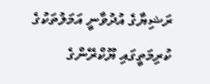ރަޝިޔާގެ އުދުވާނީ އަމަލުތަކުގެ ކުރިމަތީގައި ޔޫކްރޭންގެ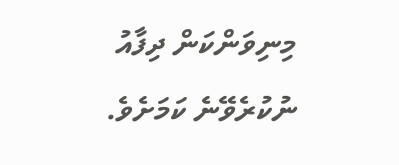މިނިވަންކަން ދިފާއު ނުކުރެވޭނެ ކަމަށެވެ.